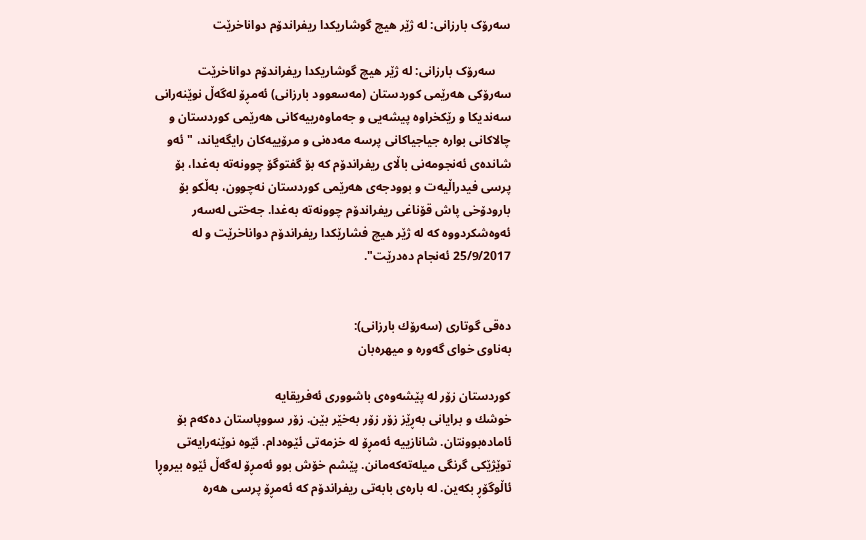سەرۆک بارزانی: له‌ ژێر هیچ گوشاریكدا ریفراندۆم دواناخرێت

     سەرۆک بارزانی: له‌ ژێر هیچ گوشاریكدا ریفراندۆم دواناخرێت
سه‌رۆكى هه‌رێمى كوردستان (مەسعوود بارزانی) ئه‌مڕۆ له‌گه‌ڵ نوێنه‌رانى سه‌ندیكا و رێكخراوه‌ پیشه‌یى و جه‌ماوه‌رییه‌كانى هه‌رێمى كوردستان و چالاكانى بواره‌ جیاجیاكانى پرسه‌ مه‌ده‌نى و مرۆییه‌كان رایگەیاند، "ئه‌و شانده‌ی ئه‌نجومه‌نی باڵای ریفراندۆم كه‌ بۆ گفتوگۆ چوونه‌ته‌ به‌غدا، بۆ پرسی فیدراڵیه‌ت و بوودجه‌ی هه‌رێمی كوردستان نه‌چوون، به‌ڵكو بۆ بارودۆخی پاش قۆناغی ریفراندۆم چوونه‌ته‌ به‌غدا. جه‌ختی له‌سه‌ر ئه‌وه‌شكردووه‌ كه‌ له‌ ژێر هیچ فشارێكدا ریفراندۆم دواناخرێت و له‌ 25/9/2017 ئه‌نجام ده‌درێت".


ده‌قى گوتارى (سه‌رۆك بارزانى):
به‌ناوى خواى گه‌وره‌ و میهره‌بان

كوردستان زۆر له‌ پێشه‌وه‌ى باشوورى ئه‌فریقایه‌
خوشك و برایانى به‌ڕێز زۆر زۆر به‌خێر بێن. زۆر سووپاستان ده‌كه‌م بۆ ئاماده‌بوونتان. شانازییه‌ ئه‌مڕۆ له‌ خزمه‌تى ئێوه‌دام. ئێوه‌ نوێنه‌رایه‌تى توێژێكى گرنگى میله‌ته‌كه‌مانن. پێشم خۆش بوو ئه‌مڕۆ له‌گه‌ڵ ئێوه‌ بیروڕا ئاڵوگۆڕ بكه‌ین. له‌ باره‌ى بابه‌تى ریفراندۆم كه‌ ئه‌مڕۆ پرسى هه‌ره‌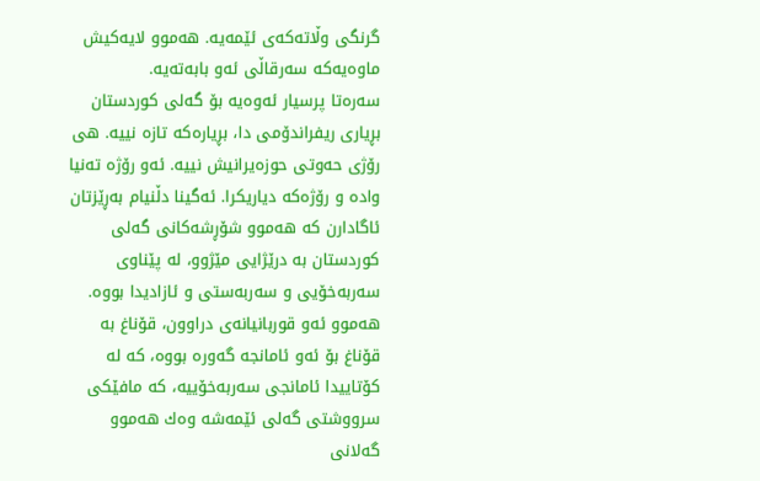گرنگى وڵاته‌كه‌ى ئێمه‌یه. هه‌موو لایه‌كیش ماوه‌یه‌كه‌ سه‌رقاڵى ئه‌و بابه‌ته‌یه‌.
سه‌ره‌تا پرسیار ئه‌وه‌یه‌ بۆ گه‌لى كوردستان بڕیارى ریفراندۆمى دا، بڕیاره‌كه‌ تازه‌ نییه‌. هى رۆژى حه‌وتى حوزه‌یرانیش نییه‌. ئه‌و رۆژه‌ ته‌نیا واده‌ و رۆژه‌كه‌ دیاریكرا. ئه‌گینا دڵنیام به‌ڕێزتان ئاگادارن كه‌ هه‌موو شۆڕشه‌كانى گه‌لى كوردستان به‌ درێژایى مێژوو، له‌ پێناوى سه‌ربه‌خۆیى و سه‌ربه‌ستى و ئازادیدا بووه‌. هه‌موو ئه‌و قوربانیانه‌ى دراوون، قۆناغ به‌ قۆناغ بۆ ئه‌و ئامانجه‌ گه‌وره‌ بووه‌، كه‌ له‌ كۆتاییدا ئامانجى سه‌ربه‌خۆییه‌، كه‌ مافێكى سرووشتى گه‌لى ئێمه‌شه‌ وه‌ك هه‌موو گه‌لانى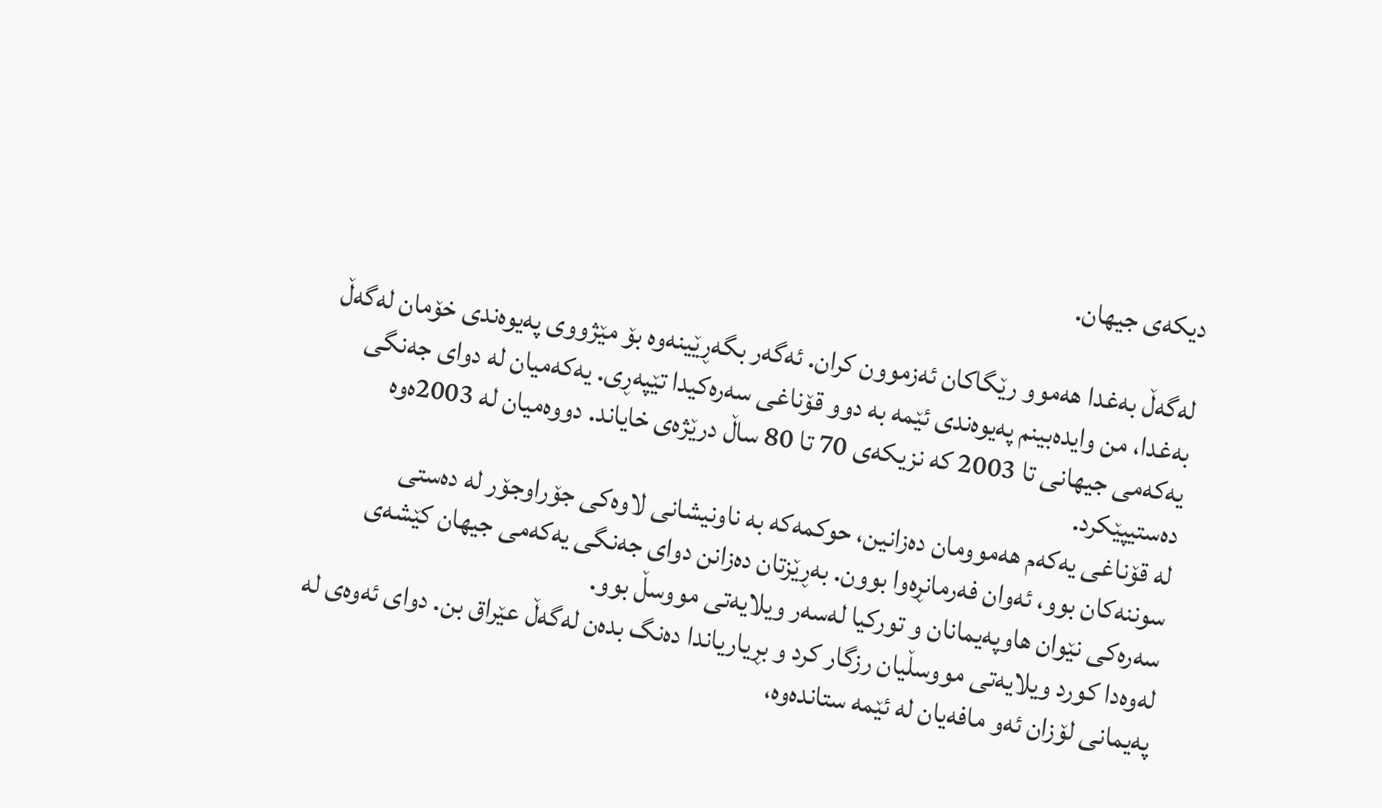دیكه‌ى جیهان.

له‌گه‌ڵ به‌غدا هه‌موو رێگاكان ئه‌زموون كران. ئه‌گه‌ر بگه‌ڕێینه‌وه‌ بۆ مێژووى په‌یوه‌ندى خۆمان له‌گه‌ڵ به‌غدا، من وایده‌بینم په‌یوه‌ندى ئێمه‌ به‌ دوو قۆناغى سه‌ره‌كیدا تێپه‌ڕى. یه‌كه‌میان له‌ دواى جه‌نگى یه‌كه‌مى جیهانى تا 2003 كه‌ نزیكه‌ى 70 تا 80 ساڵ درێژه‌ى خایاند. دووه‌میان له‌ 2003ه‌وه‌ ده‌ستیپێكرد.
له‌ قۆناغى یه‌كه‌م هه‌موومان ده‌زانین، حوكمه‌كه‌ به‌ ناونیشانى لاوه‌كى جۆراوجۆر له‌ ده‌ستى سوننه‌كان بوو، ئه‌وان فه‌رمانڕه‌وا بوون. به‌ڕێزتان ده‌زانن دواى جه‌نگى یه‌كه‌مى جیهان كێشه‌ى سه‌ره‌كى نێوان هاوپه‌یمانان و توركیا له‌سه‌ر ویلایه‌تى مووسڵ بوو.
له‌وه‌دا كورد ویلایه‌تى مووسڵیان رزگار كرد و بڕیاریاندا ده‌نگ بده‌ن له‌گه‌ڵ عێراق بن. دواى ئه‌وه‌ى له‌ په‌یمانى لۆزان ئه‌و مافه‌یان له‌ ئێمه‌ ستانده‌وه‌،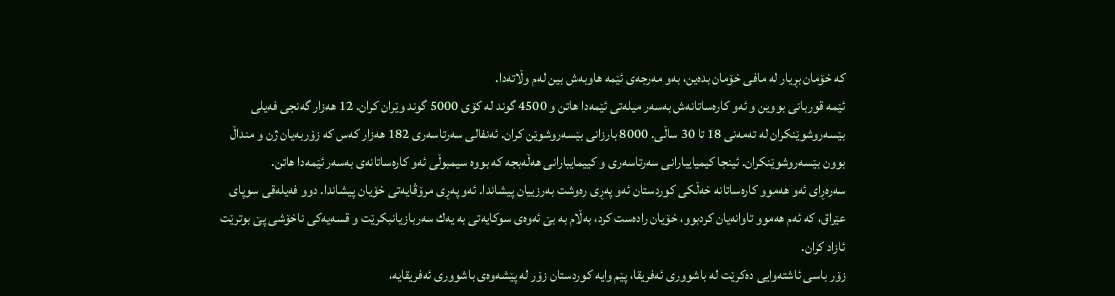كه‌ خۆمان بڕیار له‌ مافى خۆمان بده‌ین، به‌و مه‌رجه‌ى ئێمه‌ هاوبه‌ش بین له‌م وڵاته‌دا.
ئێمه‌ قوربانى بووین و ئه‌و كاره‌ساتانه‌ش به‌سه‌ر میله‌تى ئێمه‌دا هاتن و 4500 گوند له‌ كۆى 5000 گوند وێران كران. 12 هه‌زار گه‌نجى فه‌یلى بێسه‌روشوێنكران له‌ ته‌مه‌نى 18 تا 30 ساڵى. 8000 بارزانى بێسه‌روشوێن كران. ئه‌نفالى سه‌رتاسه‌رى 182 هه‌زار كه‌س كه‌ زۆربه‌یان ژن و منداڵ بوون بێسه‌روشوێنكران. ئینجا كیمیایبارانى سه‌رتاسه‌رى و كییمایبارانى هه‌ڵه‌بجه‌ كه‌ بووه‌ سیمبوڵى ئه‌و كاره‌ساتانه‌ى به‌سه‌ر ئێمه‌دا هاتن.
سه‌ره‌ڕاى ئه‌و هه‌موو كاره‌ساتانه‌ خه‌ڵكى كوردستان ئه‌و په‌ڕى ره‌وشت به‌رزییان پیشاندا. ئه‌و په‌ڕى مرۆڤایه‌تى خۆیان پیشاندا. دوو فه‌یله‌قى سوپاى عێراق، كه‌ ئه‌م هه‌موو تاوانه‌یان كردبوو، خۆیان راده‌ست كرد، به‌ڵام به‌ بێ ئه‌وه‌ى سوكایه‌تى به‌ یه‌ك سه‌ربازیانبكرێت و قسه‌یه‌كى ناخۆشى پێ بوترێت ئازاد كران.
زۆر باسى ئاشته‌وایى ده‌كرێت له‌ باشوورى ئه‌فریقا، پێم وایه‌ كوردستان زۆر له‌ پێشه‌وه‌ى باشوورى ئه‌فریقایه‌،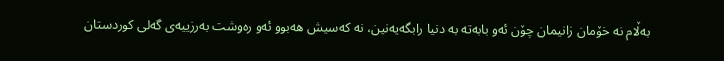به‌ڵام نه‌ خۆمان زانیمان چۆن ئه‌و بابه‌ته‌ به‌ دنیا رابگه‌یه‌نین، نه‌ كه‌سیش هه‌بوو ئه‌و ره‌وشت به‌رزییه‌ى گه‌لى كوردستان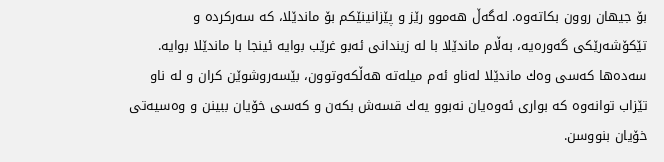بۆ جیهان روون بكاته‌وه‌. له‌گه‌ڵ هه‌موو رێز و پێزانینێكم بۆ ماندێلا، كه‌ سه‌ركرده‌ و تێكۆشه‌رێكى گه‌وره‌یه‌، به‌ڵام ماندێلا با له‌ زیندانى ئه‌بو غرێب بوایه‌ ئینجا با ماندێلا بوایه‌.
سه‌ده‌ها كه‌سى وه‌ك ماندێلا له‌ناو ئه‌م میله‌ته‌ هه‌ڵكه‌وتوون، بێسه‌روشوێن كران و له‌ ناو تێزاب توانه‌وه‌ كه‌ بوارى ئه‌وه‌یان نه‌بوو یه‌ك قسه‌ش بكه‌ن و كه‌سى خۆیان ببینن و وه‌سیه‌تى خۆیان بنووسن.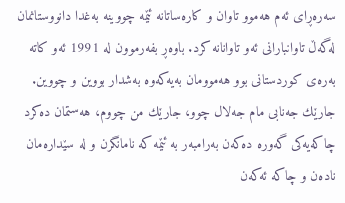سه‌ره‌ڕاى ئه‌م هه‌موو تاوان و كاره‌ساتانه‌ ئێمه‌ چووینه‌ به‌غدا دانووستانمان له‌گه‌ڵ تاوانبارانى ئه‌و تاوانانه‌ كرد. باوه‌ڕ بفه‌رموون له‌ 1991 ئه‌و كاته‌ به‌ره‌ى كوردستانى بوو هه‌موومان به‌یه‌كه‌وه‌ به‌شدار بووین و چووین. جارێك جه‌نابى مام جه‌لال چوو، جارێك من چووم، هه‌ستمان ده‌كرد چاكه‌یه‌كى گه‌وره‌ ده‌كه‌ن به‌رامبه‌ر به‌ ئێمه‌ كه‌ نامانگرن و له‌ سێداره‌مان ناده‌ن و چاكه‌ ئه‌كه‌ن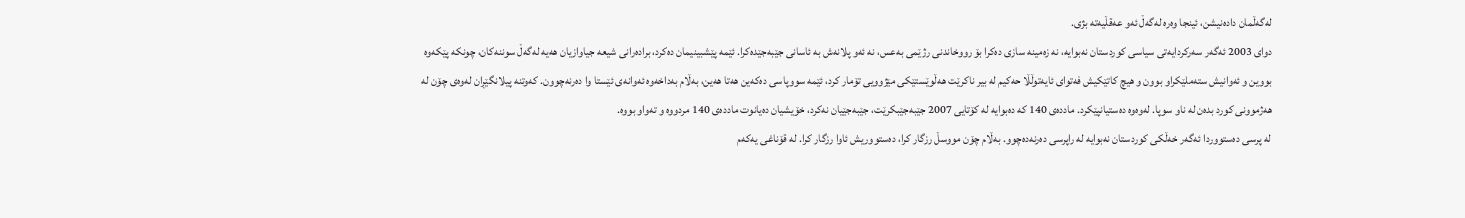له‌گه‌ڵمان داده‌‌نیشن، ئینجا وه‌ره‌ له‌گه‌ڵ ئه‌و عه‌قڵیه‌ته‌ بژى.
دواى 2003 ئه‌گه‌ر سه‌ركردایه‌تى سیاسى كوردستان نه‌بوایه‌، نه‌ زه‌مینه‌ سازى ده‌كرا بۆ رووخاندنى رژێمى به‌عس، نه‌ ئه‌و پلانه‌ش به‌ ئاسانى جێبه‌جێده‌كرا. ئێمه‌ پێشبینیمان ده‌كرد، براده‌رانى شیعه‌ جیاوازیان هه‌یه‌ له‌گه‌ڵ سوننه‌كان، چونكه‌ پێكه‌وه‌ بووین و ئه‌وانیش سته‌ملێكراو بوون و هیچ كاتێكیش فه‌تواى ئایه‌توڵڵا حه‌كیم له‌ بیر ناكرێت هه‌ڵوێستێكى مێژوویى تۆمار كرد، ئێمه‌ سووپاسى ده‌كه‌ین هه‌تا هه‌ین، به‌ڵام به‌داخه‌وه‌ ئه‌وانه‌ى ئێستا وا ده‌رنه‌چوون. كه‌وتنه‌ پیلانگێڕان له‌وه‌ى چۆن له‌ هه‌ژموونى كورد بده‌ن له‌ ناو سوپا. له‌وه‌وه‌ ده‌ستیانپێكرد. مادده‌ى 140 كه‌ ده‌بوایه‌ له‌ كۆتایى 2007 جێبه‌جێبكرێت، جێبه‌جێیان نه‌كرد، خۆیشیان ده‌یانوت مادده‌ى 140 مردووه‌ و ته‌واو بووه‌.
له‌ پرسى ده‌ستووردا ئه‌گه‌ر خه‌ڵكى كوردستان نه‌بوایه‌ له‌ راپرسى ده‌رنه‌ده‌چوو. به‌ڵام چۆن مووسڵ رزگار كرا، ده‌ستووریش ئاوا رزگار كرا. له‌ قۆناغى یه‌كه‌م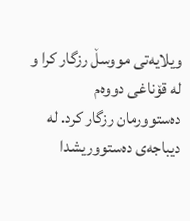ویلایه‌تى مووسڵ رزگار كرا و له‌ قۆناغى دووه‌م ده‌ستوورمان رزگار كرد. له‌ دیباجه‌ى ده‌ستووریشدا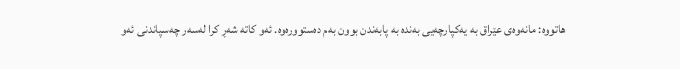هاتووه‌: مانه‌وه‌ى عێراق به‌ یه‌كپارچه‌یى به‌نده‌ به‌ پابه‌ندن بوون به‌م ده‌ستووره‌وه‌. ئه‌و كاته‌ شه‌ڕ كرا له‌سه‌ر چه‌سپاندنى ئه‌و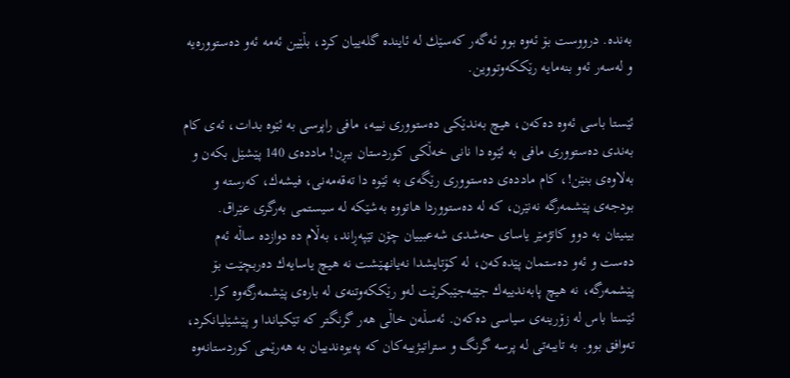به‌نده‌. درووست بۆ ئه‌وه‌ بوو ئه‌گه‌ر كه‌سێك له‌ ئاینده‌ گله‌ییان كرد، بڵێین ئه‌مه‌ ئه‌و ده‌ستووره‌یه و له‌سه‌ر ئه‌و بنه‌مایه‌ رێككه‌وتووین‌.

ئێستا باسى ئه‌وه‌ ده‌كه‌ن، هیچ به‌ندێكى ده‌ستوورى نییه‌، مافى راپرسى به‌ ئێوه‌ بدات، ئه‌ى كام به‌ندى ده‌ستوورى مافى به‌ ئێوه‌ دا نانى خه‌ڵكى كوردستان ببڕن! مادده‌ى 140 پێشێل بكه‌ن و به‌لاوه‌ى بنێن!، كام مادده‌ى ده‌ستوورى رێگه‌ى به‌ ئێوه‌ دا ته‌قه‌مه‌نى، فیشه‌ك، كه‌رسته‌ و بودجه‌ى پێشمه‌رگه‌ نه‌نێرن، كه‌ له‌ ده‌ستووردا هاتووه‌ به‌شێكه‌ له‌ سیستمى به‌رگرى عێراق.
بینیتان به‌ دوو كاتژمێر یاساى حه‌شدى شه‌عبییان چۆن تێپه‌ڕاند، به‌ڵام ده‌ دوازده ساڵه‌ ئه‌م ده‌ست و ئه‌و ده‌ستمان پێده‌كه‌ن، له‌ كۆتایشدا نه‌یانهێشت نه‌ هیچ یاسایه‌ك ده‌ربچێت بۆ پێشمه‌رگه‌، نه‌ هیچ پابه‌ندییه‌ك جێبه‌جێبكرێت له‌و رێككه‌وتنه‌ى له‌ باره‌ى پێشمه‌رگه‌وه‌ كرا.
ئێستا باس له‌ زۆرینه‌ى سیاسى ده‌كه‌ن. ئه‌سڵه‌ن خاڵى هه‌ر گرنگتر كه‌ تێكیاندا و پێشێلیانكرد، ته‌وافق بوو. به‌ تایبه‌تى له‌ پرسه‌ گرنگ و ستراتیژییه‌كان كه‌ په‌یوه‌ندییان به‌ هه‌رێمى كوردستانه‌وه‌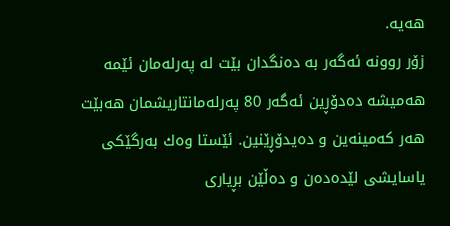هه‌یه‌.
زۆر روونه‌ ئه‌گه‌ر به‌ ده‌نگدان بێت له‌ په‌رله‌مان ئێمه‌ هه‌میشه‌ ده‌دۆڕین ئه‌گه‌ر 80 په‌رله‌مانتاریشمان هه‌بێت هه‌ر كه‌مینه‌ین و ده‌یدۆڕێنین. ئێستا وه‌ك به‌رگێكى یاسایشى لێده‌ده‌ن و ده‌ڵێن بڕیارى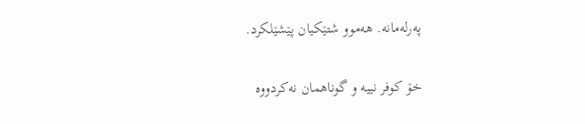په‌رله‌مانه‌. هه‌موو شتێكیان پێشێلكرد.

خۆ كوفر نییه‌ و گوناهمان نه‌كردووه‌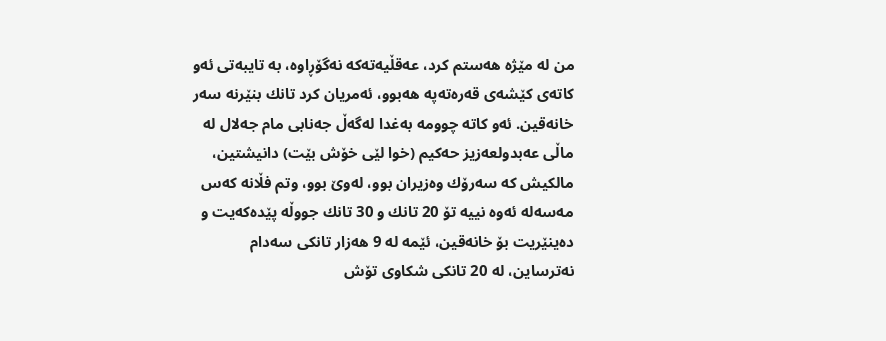من له‌ مێژه‌ هه‌ستم كرد، عه‌قڵیه‌ته‌كه‌ نه‌گۆڕاوه‌، به‌ تایبه‌تى ئه‌و كاته‌ى كێشه‌ى قه‌ره‌ته‌په‌ هه‌بوو، ئه‌مریان كرد تانك بنێرنه‌ سه‌ر خانه‌قین. ئه‌و كاته‌ چوومه‌ به‌غدا له‌گه‌ڵ جه‌نابى مام جه‌لال له‌ ماڵى عه‌بدولعه‌زیز حه‌كیم (خوا لێى خۆش بێت) دانیشتین، مالكیش كه‌ سه‌رۆك وه‌زیران بوو، له‌وێ بوو، وتم فڵانه‌ كه‌س مه‌سه‌له‌ ئه‌وه‌ نییه‌ تۆ 20 تانك و 30 تانك جووڵه‌ پێده‌كه‌یت و ده‌ینێریت بۆ خانه‌قین، ئێمه‌ له‌ 9 هه‌زار تانكى سه‌دام نه‌ترساین، له‌ 20 تانكى شكاوى تۆش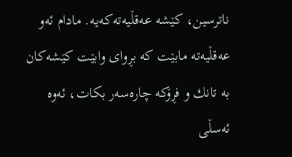ناترسین، كێشه‌ عه‌قڵیه‌ته‌كه‌یه‌. مادام ئه‌و عه‌قڵیه‌ته‌ مابێت كه‌ بڕواى وابێت كێشه‌كان به‌ تانك و فڕۆكه‌ چاره‌سه‌ر بكات، ئه‌وه‌ ئه‌سڵى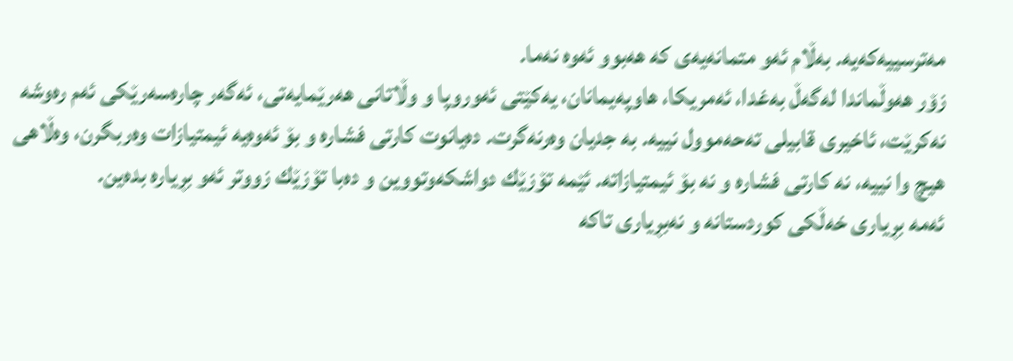مه‌ترسییه‌كه‌یه‌. به‌ڵام ئه‌و متمانه‌یه‌ى كه‌ هه‌بوو ئه‌وه‌ نه‌ما.
زۆر هه‌وڵماندا له‌گه‌ڵ به‌غدا، ئه‌مریكا، هاوپه‌یمانان، یه‌كێتى ئه‌وروپا و وڵاتانى هه‌رێمایه‌تى، ئه‌گه‌ر چاره‌سه‌رێكى ئه‌م ره‌وشه‌ نه‌كرێت، ئاخیرى قابیلى ته‌حه‌موول نییه‌. به‌ جدیان وه‌رنه‌گرت. ده‌یانوت كارتى فشاره‌ و بۆ ئه‌وه‌یه‌ ئیمتیازات وه‌ربگرن، وه‌ڵاهى هیچ وا نییه‌، نه‌ كارتى فشاره‌ و نه‌ بۆ ئیمتیازاته‌. ئێمه‌ تۆزێك دواشكه‌وتووین و ده‌با تۆزێك زووتر ئه‌و بڕیاره‌ بده‌ین.
ئه‌مه‌ بڕیارى خه‌ڵكى كوردستانه‌ و نه‌بڕیارى تاكه‌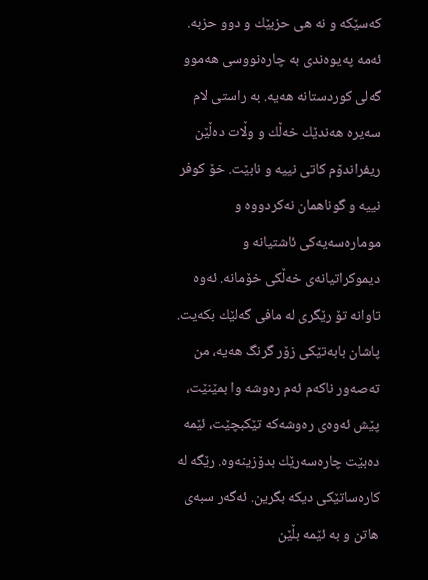كه‌سێكه‌ و نه‌ هى حزبێك و دوو حزبه‌. ئه‌مه‌ په‌یوه‌ندى به‌ چاره‌نووسى هه‌موو گه‌لى كوردستانه‌ هه‌یه‌. به‌ راستى لام سه‌یره‌ هه‌ندێك خه‌ڵك و وڵات ده‌ڵێن ریفراندۆم كاتى نییه‌ و نابێت. خۆ كوفر نییه‌ و گوناهمان نه‌كردووه‌ و موماره‌سه‌یه‌كى ئاشتیانه‌ و دیموكراتیانه‌ى خه‌ڵكى خۆمانه‌. ئه‌وه‌ تاوانه‌ تۆ رێگرى له‌ مافى گه‌لێك بكه‌یت.
پاشان بابه‌تێكى زۆر گرنگ هه‌یه‌، من ته‌صه‌ور ناكه‌م ئه‌م ره‌وشه‌ وا بمێنێت، پێش ئه‌وه‌ى ره‌وشه‌كه‌ تێكبچێت، ئێمه‌ ده‌بێت چاره‌سه‌رێك بدۆزینه‌وه‌. رێگه‌ له‌ كاره‌ساتێكى دیكه‌ بگرین. ئه‌گه‌ر سبه‌ى هاتن و به‌ ئێمه‌ بڵێن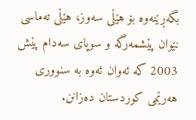بگه‌ڕێنه‌وه‌ بۆ هێڵى سه‌وز، هێڵى ته‌ماسى نێوان پێشمه‌رگه‌ و سوپاى سه‌دام پێش 2003 كه‌ ئه‌وان ئه‌وه‌ به‌ سنوورى هه‌رێمى كوردستان ده‌زانن.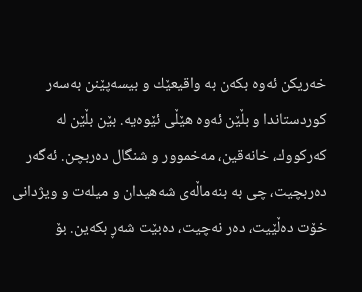خه‌ریكن ئه‌وه‌ بكه‌ن به‌ واقیعێك و بیسه‌پێنن به‌سه‌ر كوردستاندا و بڵێن ئه‌وه‌ هێڵى ئێوه‌یه‌. بێن بڵێن له‌ كه‌ركووك، خانه‌قین، مه‌خموور و شنگال ده‌ربچن. ئه‌گه‌ر ده‌ربچیت، چى به‌ بنه‌ماڵه‌ى شه‌هیدان و میله‌ت و ویژدانى خۆت ده‌ڵێیت، ده‌ر نه‌چیت، ده‌بێت شه‌ڕ بكه‌ین. بۆ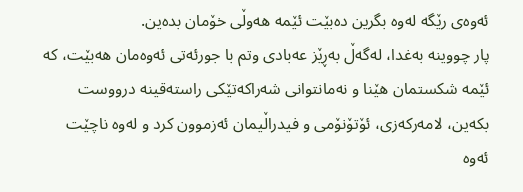ئه‌وه‌ى رێگه‌ له‌وه‌ بگرین ده‌بێت ئێمه‌ هه‌وڵى خۆمان بده‌ین.
پار چووینه‌ به‌غدا، له‌گه‌ڵ به‌ڕێز عه‌بادى وتم با جورئه‌تى ئه‌وه‌مان هه‌بێت، كه‌ ئێمه‌ شكستمان هێنا و نه‌مانتوانى شه‌راكه‌تێكى راسته‌قینه‌ درووست بكه‌ین، لامه‌ركه‌زى، ئۆتۆنۆمى و فیدراڵیمان ئه‌زموون كرد و له‌وه‌ ناچێت ئه‌وه‌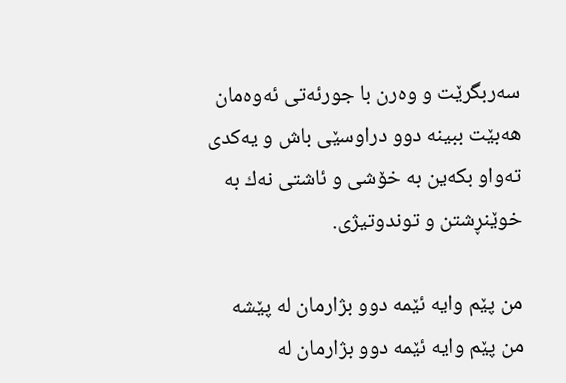سه‌ربگرێت و وه‌رن با جورئه‌تى ئه‌وه‌مان هه‌بێت ببینه‌ دوو دراوسێى باش و یه‌كدى ته‌واو بكه‌ین به‌ خۆشى و ئاشتى نه‌ك به‌ خوێنڕشتن و توندوتیژى.

من پێم وایه‌ ئێمه‌ دوو بژارمان له‌ پێشه‌
من پێم وایه‌ ئێمه‌ دوو بژارمان له‌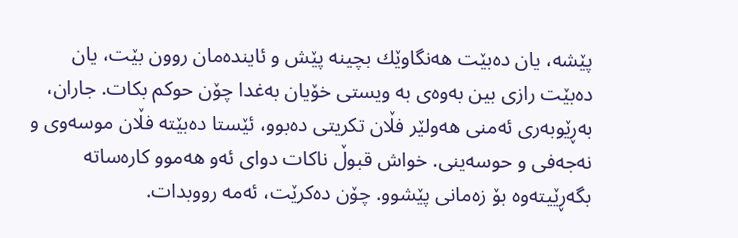پێشه‌، یان ده‌بێت هه‌نگاوێك بچینه‌ پێش و ئاینده‌مان روون بێت، یان ده‌بێت رازى بین به‌وه‌ى به‌ ویستى خۆیان به‌غدا چۆن حوكم بكات. جاران، به‌ڕێوبه‌رى ئه‌منى هه‌ولێر فڵان تكریتى ده‌بوو، ئێستا ده‌بێته‌ فڵان موسه‌وى و نه‌جه‌فى و حوسه‌ینى. خواش قبوڵ ناكات دواى ئه‌و هه‌موو كاره‌ساته‌ بگه‌ڕێیته‌وه‌ بۆ زه‌مانى پێشوو. چۆن ده‌كرێت، ئه‌مه‌ رووبدات.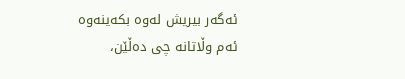ئه‌گه‌ر بیریش له‌وه‌ بكه‌ینه‌وه‌ ئه‌م وڵاتانه‌ چى ده‌ڵێن،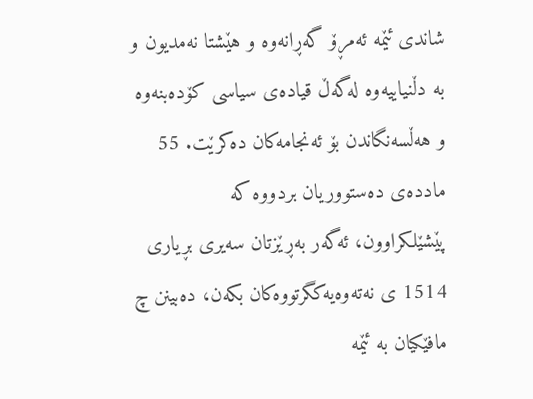شاندى ئێمه‌ ئه‌مڕۆ گه‌ڕانه‌وه‌ و هێشتا نه‌مدیون و به‌ دڵنیاییه‌وه‌ له‌گه‌ڵ قیاده‌ى سیاسى كۆده‌بنه‌وه‌ و هه‌ڵسه‌نگاندن بۆ ئه‌نجامه‌كان ده‌كرێت. 55 مادده‌ى ده‌ستووریان بردووه‌ كه‌ پێشێلكراوون، ئه‌گه‌ر به‌ڕێزتان سه‌یرى بڕیارى 1514 ى نه‌ته‌وه‌یه‌كگرتووه‌كان بكه‌ن، ده‌بینن چ مافێكیان به‌ ئێمه‌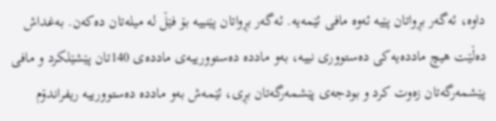داوه‌، ئه‌گه‌ر بڕواتان پێیه‌ ئه‌وه‌ مافى ئێمه‌یه‌. ئه‌گه‌ر بڕواتان پێنییه‌ بۆ فێڵ له‌ میله‌تان ده‌كه‌ن. به‌غداش ده‌ڵێت هیچ مادده‌یه‌كى ده‌ستوورى نییه‌، به‌و مادده‌ ده‌ستوورییه‌ى مادده‌ى 140تان پێشێلكرد و مافى پێشمه‌رگه‌تان زه‌وت كرد و بودجه‌ى پێشمه‌رگه‌تان بڕى، ئێمه‌ش به‌و مادده‌ ده‌ستوورییه‌ ریفراندۆم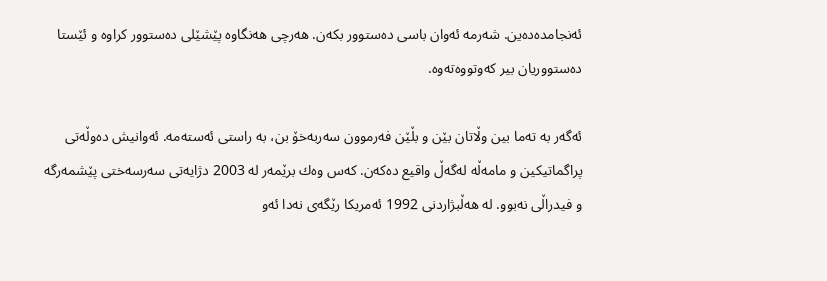ئه‌نجامده‌ده‌ین. شه‌رمه‌ ئه‌وان باسى ده‌ستوور بكه‌ن. هه‌رچى هه‌نگاوه‌ پێشێلى ده‌ستوور كراوه‌ و ئێستا ده‌ستووریان بیر كه‌وتووه‌ته‌وه‌.

ئه‌گه‌ر به‌ ته‌ما بین وڵاتان بێن و بڵێن فه‌رموون سه‌ربه‌خۆ بن، به‌ راستى ئه‌سته‌مه‌. ئه‌وانیش ده‌وڵه‌تى پراگماتیكین و مامه‌ڵه‌ له‌گه‌ڵ واقیع ده‌كه‌ن. كه‌س وه‌ك برێمه‌ر له‌ 2003 دژایه‌تى سه‌رسه‌ختى پێشمه‌رگه‌ و فیدراڵى نه‌بوو. له‌ هه‌ڵبژاردنى 1992 ئه‌مریكا رێگه‌ى نه‌دا ئه‌و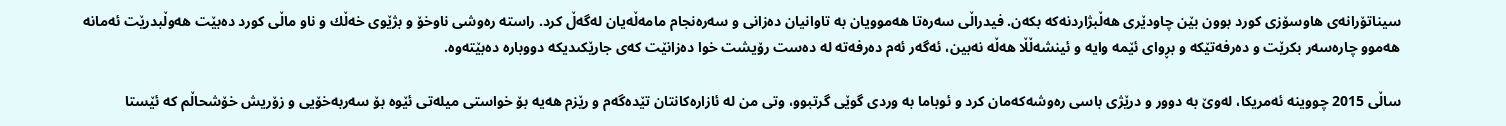سیناتۆرانه‌ى هاوسۆزى كورد بوون بێن چاودێرى هه‌ڵبژاردنه‌كه‌ بكه‌ن. فیدراڵى سه‌ره‌تا هه‌موویان به‌ تاوانیان ده‌زانى و سه‌ره‌نجام مامه‌ڵه‌یان له‌گه‌ڵ كرد. راسته‌ ره‌وشى ناوخۆ و بژێوى خه‌ڵك و ناو ماڵى كورد ده‌بێت هه‌وڵبدرێت ئه‌مانه‌ هه‌موو چاره‌سه‌ر بكرێت و ده‌رفه‌تێكه‌ و بڕواى ئێمه‌ وایه‌ و ئینشه‌ڵڵا هه‌ڵه‌ نه‌بین، ئه‌گه‌ر ئه‌م ده‌رفه‌ته‌ له‌ ده‌ست رۆیشت خوا ده‌زانێت كه‌ى جارێكىدیكه‌ دووباره‌ ده‌بێته‌وه‌.

ساڵى 2015 چووینه‌ ئه‌مریكا، له‌وێ به‌ دوور و درێژى باسى ره‌وشه‌كه‌مان كرد و ئوباما به‌ وردى گوێى گرتبوو، وتى من له‌ ئازاره‌كانتان تێده‌گه‌م و رێزم هه‌یه‌ بۆ خواستى میله‌تى ئێوه‌ بۆ سه‌ربه‌خۆیى و زۆریش خۆشحاڵم كه‌ ئێستا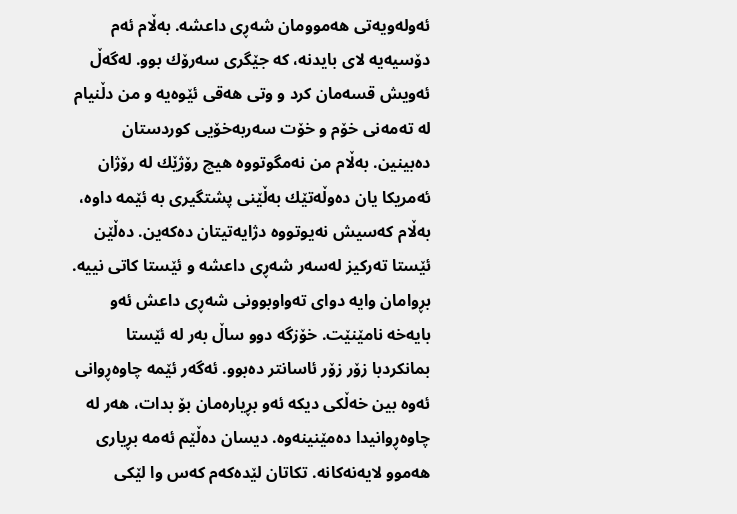ئه‌وله‌ویه‌تى هه‌موومان شه‌ڕى داعشه‌. به‌ڵام ئه‌م دۆسیه‌یه‌ لاى بایدنه‌، كه‌ جێگرى سه‌رۆك بوو. له‌گه‌ڵ ئه‌ویش قسه‌مان كرد و وتى هه‌قى ئێوه‌یه‌ و من دڵنیام له‌ ته‌مه‌نى خۆم و خۆت سه‌ربه‌خۆیى كوردستان ده‌بینین. به‌ڵام من نه‌مگوتووه‌ هیچ رۆژێك له‌ رۆژان ئه‌مریكا یان ده‌وڵه‌تێك به‌ڵێنى پشتگیرى به‌ ئێمه‌ داوه‌، به‌ڵام كه‌سیش نه‌یوتووه‌ دژایه‌تیتان ده‌كه‌ین. ده‌ڵێن ئێستا ته‌ركیز له‌سه‌ر شه‌ڕى داعشه‌ و ئێستا كاتى نییه‌. بڕوامان وایه‌ دواى ته‌واوبوونى شه‌ڕى داعش ئه‌و بایه‌خه‌ نامێنێت. خۆزگه‌ دوو ساڵ به‌ر له‌ ئێستا بمانكردبا زۆر زۆر ئاسانتر ده‌بوو. ئه‌گه‌ر ئێمه‌ چاوه‌ڕوانى ئه‌وه‌ بین خه‌ڵكى دیكه‌ ئه‌و بڕیاره‌مان بۆ بدات، هه‌ر له‌ چاوه‌ڕوانیدا ده‌مێنینه‌وه‌. دیسان ده‌ڵێم ئه‌مه‌ بڕیارى هه‌موو لایه‌نه‌كانه‌. تكاتان لێده‌كه‌م كه‌س وا لێكى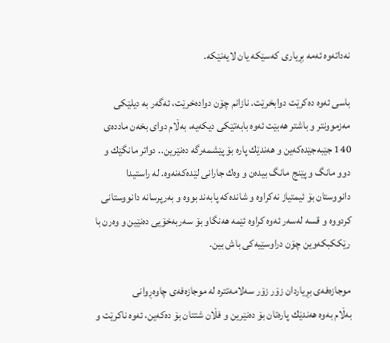نه‌داته‌وه‌ ئه‌مه‌ بڕیارى كه‌سێكه‌ یان لایه‌نێكه‌.

باسى ئه‌وه‌ ده‌كرێت دوابخرێت. نازانم چۆن دواده‌خرێت، ئه‌گه‌ر به‌ دیلێكى مه‌زموونتر و باشتر هه‌بێت ئه‌وه‌ بابه‌تێكى دیكه‌یه‌، به‌ڵام دواى بخه‌ن مادده‌ى 140 جێبه‌جێده‌كه‌ین و هه‌ندێك پاره‌ بۆ پێشمه‌رگه‌ ده‌نێرین.. دواتر مانگێك و دوو مانگ و پێنج مانگ بیده‌ن و وه‌ك جارانى لێده‌كه‌نه‌وه‌. له‌ راستیدا دانووستان بۆ ئیمتیاز نه‌كراوه‌ و شانده‌كه‌ پابه‌ند بووه‌ و به‌رپرسانه‌ دانووستانى كردووه‌ و قسه‌ له‌سه‌ر ئه‌وه‌ كراوه‌ ئێمه‌ هه‌نگاو بۆ سه‌ربه‌خۆیى ده‌نێین و وه‌رن با رێككبكه‌وین چۆن دراوسێیه‌كى باش بین.

موجازه‌فه‌ى بڕیاردان زۆر زۆر سه‌لامه‌تتره‌ له‌ موجازه‌فه‌ى چاوه‌ڕوانى
به‌ڵام به‌وه‌ هه‌ندێك پاره‌تان بۆ ده‌نێرین و فڵان شتتان بۆ ده‌كه‌ین، ئه‌وه‌ ناكرێت و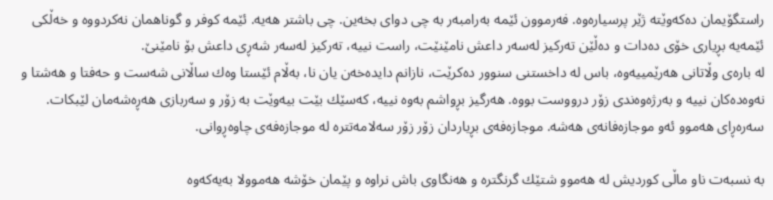راستگۆیمان ده‌كه‌وێته‌ ژێر پرسیاره‌وه‌. فه‌رموون ئێمه‌ به‌رامبه‌ر به‌ چى دواى بخه‌ین. چى باشتر هه‌یه‌. ئێمه‌ كوفر و گوناهمان نه‌كردووه‌ و خه‌ڵكى ئێمه‌یه‌ بڕیارى خۆى ده‌دات و ده‌ڵێن ته‌ركیز له‌سه‌ر داعش نامێنێت، راست نییه‌، ته‌ركیز له‌سه‌ر شه‌ڕى داعش بۆ نامێنێ.
له‌ باره‌ى وڵاتانى هه‌رێمییه‌وه‌، باس له‌ داخستنى سنوور ده‌كرێت، نازانم دایده‌خه‌ن یان نا، به‌ڵام ئێستا وه‌ك ساڵانى شه‌ست و حه‌فتا و هه‌شتا و نه‌وه‌ده‌كان نییه‌ و به‌رژه‌وه‌ندى زۆر درووست بووه‌. هه‌رگیز بڕواشم به‌وه‌ نییه‌، كه‌سێك بێت بیه‌وێت به‌ زۆر و سه‌ربازى هه‌ڕه‌شه‌مان لێبكات. سه‌ره‌ڕاى هه‌موو ئه‌و موجازه‌فانه‌ى هه‌شه‌. موجازه‌فه‌ى بڕیاردان زۆر زۆر سه‌لامه‌تتره‌ له‌ موجازه‌فه‌ى چاوه‌ڕوانى.

به‌ نسبه‌ت ناو ماڵى كوردیش له‌ هه‌موو شتێك گرنگتره‌ و هه‌نگاوى باش نراوه‌ و پێمان خۆشه‌ هه‌موولا به‌یه‌كه‌وه‌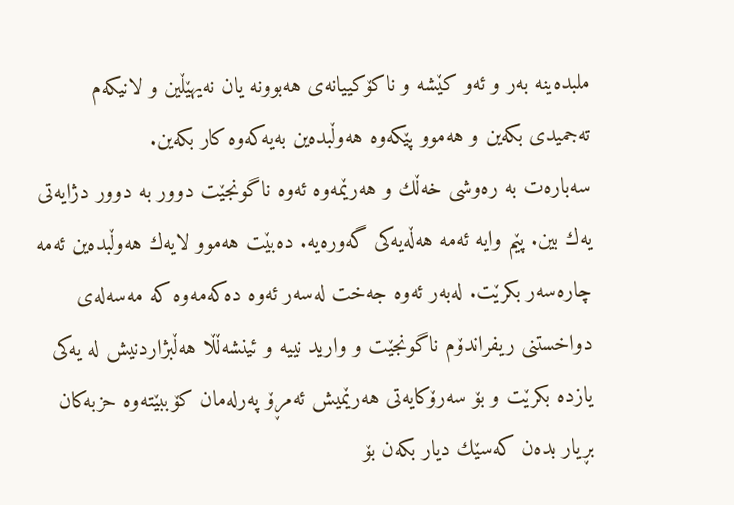ملبده‌ینه‌ به‌ر و ئه‌و كێشه‌ و ناكۆكییانه‌ى هه‌بوونه‌ یان نه‌یهێڵین و لانیكه‌م ته‌جمیدى بكه‌ین و هه‌موو پێكه‌وه‌ هه‌وڵبده‌ین به‌یه‌كه‌وه‌ كار بكه‌ین.
سه‌باره‌ت به‌ ره‌وشى خه‌ڵك و هه‌رێمه‌وه‌ ئه‌وه‌ ناگونجێت دوور به‌ دوور دژایه‌تى یه‌ك بین. پێم وایه‌ ئه‌مه‌ هه‌ڵه‌یه‌كى گه‌وره‌یه‌. ده‌بێت هه‌موو لایه‌ك هه‌وڵبده‌ین ئه‌مه‌ چاره‌سه‌ر بكرێت. له‌به‌ر ئه‌وه‌ جه‌خت له‌سه‌ر ئه‌وه‌ ده‌كه‌مه‌وه‌ كه‌ مه‌سه‌له‌ى دواخستنى ریفراندۆم ناگونجێت و وارید نییه‌ و ئینشه‌ڵڵا هه‌ڵبژاردنیش له‌ یه‌كى یازده‌ بكرێت و بۆ سه‌رۆكایه‌تى هه‌رێمیش ئه‌مڕۆ په‌رله‌مان كۆببێته‌وه‌ حزبه‌كان بڕیار بده‌ن كه‌سێك دیار بكه‌ن بۆ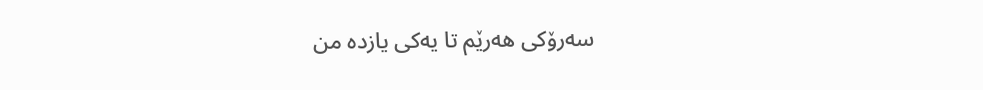سه‌رۆكى هه‌رێم تا یه‌كى یازده‌ من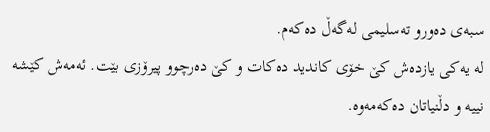سبه‌ى ده‌ورو ته‌سلیمى له‌گه‌ڵ ده‌كه‌م.
له‌ یه‌كى یازده‌ش كێ خۆى كاندید ده‌كات و كێ ده‌رچوو پیرۆزى بێت. ئه‌مه‌ش كێشه‌ نییه‌ و دڵنیاتان ده‌كه‌مه‌وه‌.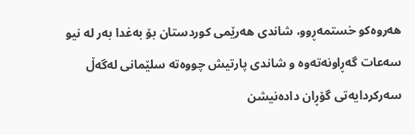هه‌روه‌كو خستمه‌ڕوو، شاندى هه‌رێمى كوردستان بۆ به‌غدا به‌ر له‌ نیو سه‌عات گه‌ڕاونه‌ته‌وه‌ و شاندى پارتیش چووه‌ته‌ سلێمانى له‌گه‌ڵ سه‌ركردایه‌تى گۆڕان داده‌نیشن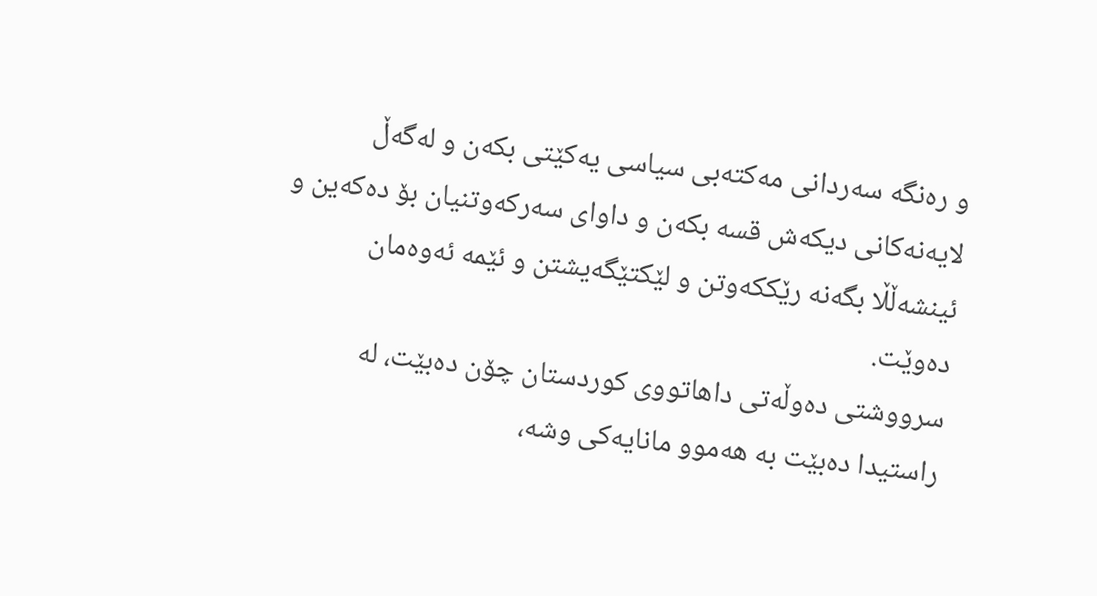و ره‌نگه‌ سه‌ردانى مه‌كته‌بى سیاسى یه‌كێتى بكه‌ن و له‌گه‌ڵ لایه‌نه‌كانى دیكه‌ش قسه‌ بكه‌ن و داواى سه‌ركه‌وتنیان بۆ ده‌كه‌ین و ئینشه‌ڵڵا بگه‌نه‌ رێككه‌وتن و لێكتێگه‌یشتن و ئێمه‌ ئه‌وه‌مان ده‌وێت.
سرووشتى ده‌وڵه‌تى داهاتووى كوردستان چۆن ده‌بێت، له‌ راستیدا ده‌بێت به‌ هه‌موو مانایه‌كى وشه‌،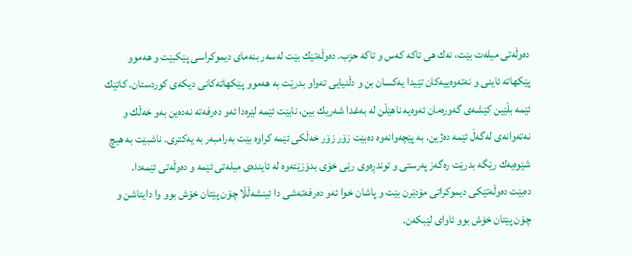ده‌وڵه‌تى میله‌ت بێت، نه‌ك هى تاكه‌ كه‌س و تاكه‌ حزب. ده‌وڵه‌تێك بێت له‌سه‌ر بنه‌ماى دیموكراسى پێكبێت و هه‌موو پێكهاته‌ ئاینى و نه‌ته‌وه‌ییه‌كان تێیدا یه‌كسان بن و دڵنیایى ته‌واو بدرێت به‌ هه‌موو پێكهاته‌كانى دیكه‌ى كوردستان. كاتێك ئێمه‌ بڵێین كێشه‌ى گه‌وره‌مان ئه‌وه‌یه‌ ناهێڵن له‌ به‌غدا شه‌ریك بین، نابێت ئێمه‌ لێره‌دا ئه‌و ده‌رفه‌ته‌ نه‌ده‌ین به‌و خه‌ڵك و نه‌ته‌وانه‌ى له‌گه‌ڵ ئێمه‌ ده‌ژین. به‌ پێچه‌وانه‌وه‌ ده‌بێت زۆر زۆر خه‌ڵكى ئێمه‌ كراوه‌ بێت به‌رامبه‌ر به‌ یه‌كترى. ناشبێت به‌ هیچ شێوه‌یه‌ك رێگه‌ بدرێت ره‌گه‌ز په‌رستى و توندڕه‌وى رێى خۆى بدۆزێته‌وه‌ له‌ ئاینده‌ى میله‌تى ئێمه‌ و ده‌وڵه‌تى ئێمه‌دا.
ده‌بێت ده‌وڵه‌تێكى دیموكراتى مۆدێرن بێت و پاشان خوا ئه‌و ده‌رفه‌ته‌شى دا ئینشه‌ڵڵا چۆن پێتان خۆش بوو وا دایتاشن و چۆن پێتان خۆش بوو ئاواى لێبكه‌ن.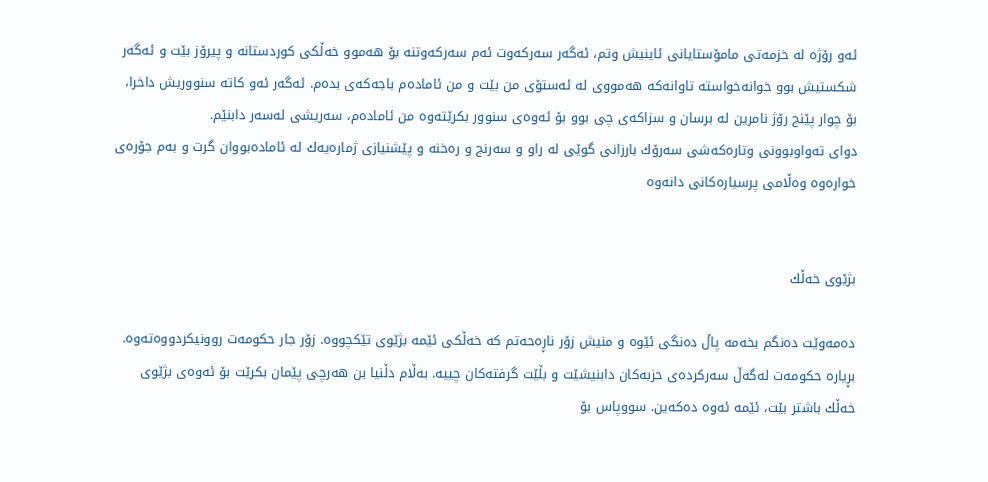ئه‌و رۆژه‌ له‌ خزمه‌تى مامۆستایانى ئاینیش وتم، ئه‌گه‌ر سه‌ركه‌وت ئه‌م سه‌ركه‌وتنه‌ بۆ هه‌موو خه‌ڵكى كوردستانه‌ و پیرۆز بێت و ئه‌گه‌ر شكستیش بوو خوانه‌خواسته‌ تاوانه‌كه‌ هه‌مووى له‌ ئه‌ستۆى من بێت و من ئاماده‌م باجه‌كه‌ى بده‌م. ئه‌گه‌ر ئه‌و كاته‌ سنووریش داخرا، بۆ چوار پێنج رۆژ نامرین له‌ برسان و سزاكه‌ى چى بوو بۆ ئه‌وه‌ى سنوور بكرێته‌وه‌ من ئاماده‌م، سه‌ریشى له‌سه‌ر دابنێم.
دواى ته‌واوبوونى وتاره‌كه‌شى سه‌رۆك بارزانى گوێى له‌ راو و سه‌رنج و ره‌خنه‌ و پێشنیازى ژماره‌یه‌ك له‌ ئاماده‌بووان گرت و به‌م جۆره‌ى خواره‌وه‌ وه‌ڵامى پرسیاره‌كانى دانه‌وه‌


بژێوى خه‌ڵك

ده‌مه‌وێت ده‌نگم بخه‌مه‌ پاڵ ده‌نگى ئێوه‌ و منیش زۆر ناڕه‌حه‌تم كه‌ خه‌ڵكى ئێمه‌ بژێوى تێكچووه‌. زۆر جار حكومه‌ت روونیكردووه‌ته‌وه‌. بڕیاره‌ حكومه‌ت له‌گه‌ڵ سه‌ركرده‌ى حزبه‌كان دابنیشێت و بڵێت گرفته‌كان چییه‌. به‌ڵام دڵنیا بن هه‌رچى پێمان بكرێت بۆ ئه‌وه‌ى بژێوى خه‌ڵك باشتر بێت، ئێمه‌ ئه‌وه‌ ده‌كه‌ین. سووپاس بۆ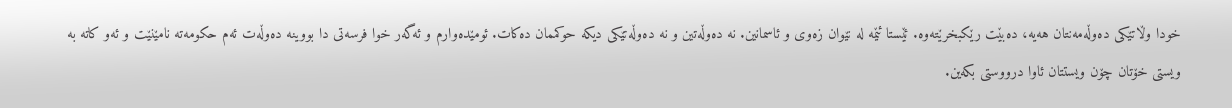خودا وڵاتێكى ده‌وڵه‌مه‌نتان هه‌یه‌، ده‌بێت رێكبخرێته‌وه‌. ئێستا ئێمه‌ له‌ نێوان زه‌وى و ئاسمانین. نه‌ ده‌وڵه‌تین و نه‌ ده‌وڵه‌تێكى دیكه‌ حوكممان ده‌كات. ئومێده‌وارم و ئه‌گه‌ر خوا فرسه‌تى دا بووینه‌ ده‌وڵه‌ت ئه‌م حكومه‌ته‌ نامێنێت و ئه‌و كاته‌ به‌ ویستى خۆتان چۆن ویستتان ئاوا درووستى بكه‌ین.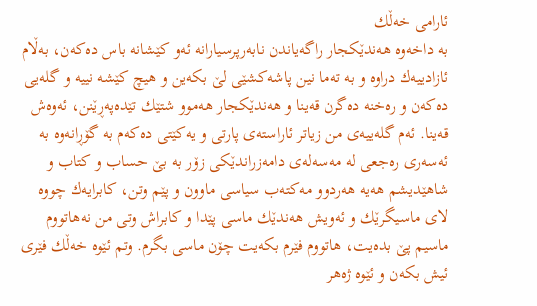ئارامى خه‌ڵك
به‌ داخه‌وه‌ هه‌ندێكجار راگه‌یاندن نابه‌رپرسیارانه‌ ئه‌و كێشانه‌ باس ده‌كه‌ن، به‌ڵام ئازادییه‌ك دراوه‌ و به‌ ته‌ما نین پاشه‌كشێى لێ بكه‌ین و هیچ كێشه‌ نییه‌ و گله‌یى ده‌كه‌ن و ره‌خنه‌ ده‌گرن قه‌ینا و هه‌ندێكجار هه‌موو شتێك تێده‌په‌ڕێنن، ئه‌وه‌ش قه‌ینا. ئه‌م گله‌ییه‌ى من زیاتر ئاراسته‌ى پارتى و یه‌كێتى ده‌كه‌م به‌ گۆڕانه‌وه‌ به‌ ئه‌سه‌رى ره‌جعى له‌ مه‌سه‌له‌ى دامه‌زراندێكى زۆر به‌ بێ حساب و كتاب و شاهێدیشم هه‌یه‌ هه‌ردوو مه‌كته‌ب سیاسى ماوون و پێم وتن، كابرایه‌ك چووه‌ لاى ماسیگرێك و ئه‌ویش هه‌ندێك ماسى پێدا و كابراش وتى من نه‌هاتووم ماسیم پێ بده‌یت، هاتووم فێرم بكه‌یت چۆن ماسى بگرم. وتم ئێوه‌ خه‌ڵك فێرى ئیش بكه‌ن و ئێوه‌ ژه‌هر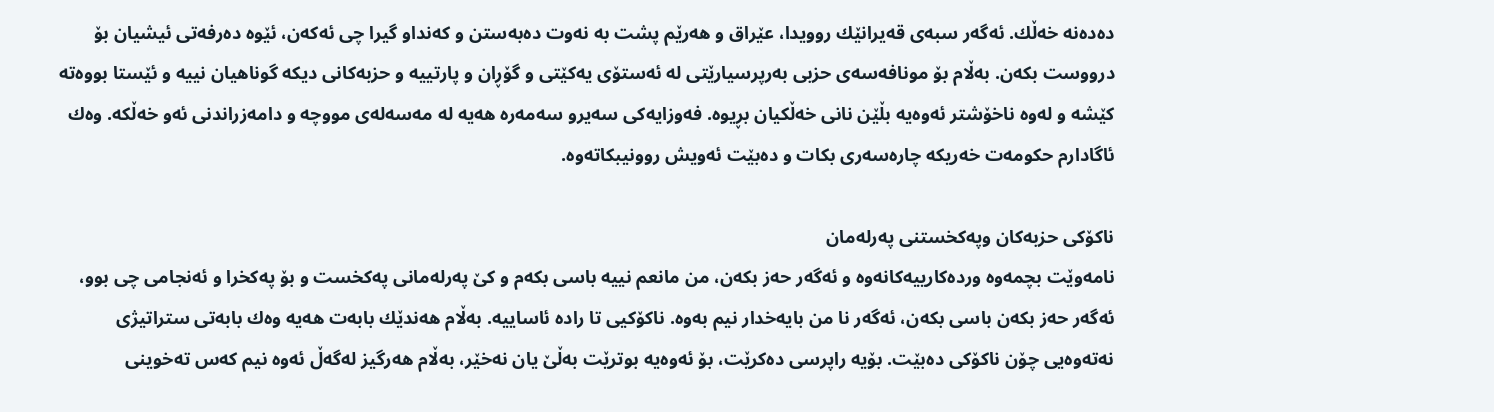ده‌ده‌نه‌ خه‌ڵك. ئه‌گه‌ر سبه‌ى قه‌یرانێك روویدا، عێراق و هه‌رێم پشت به‌ نه‌وت ده‌به‌ستن و كه‌نداو گیرا چى ئه‌كه‌ن، ئێوه‌ ده‌رفه‌تى ئیشیان بۆ درووست بكه‌ن. به‌ڵام بۆ مونافه‌سه‌ى حزبى به‌رپرسیارێتى له‌ ئه‌ستۆى یه‌كێتى و گۆڕان و پارتییه‌ و حزبه‌كانى دیكه‌ گوناهیان نییه‌ و ئێستا بووه‌ته‌ كێشه‌ و له‌وه‌ ناخۆشتر ئه‌وه‌یه‌ بڵێن نانى خه‌ڵكیان بڕیوه‌. فه‌وزایه‌كى سه‌یرو سه‌مه‌ره‌ هه‌یه‌ له‌ مه‌سه‌له‌ى مووچه‌ و دامه‌زراندنى ئه‌و خه‌ڵكه‌. وه‌ك ئاگادارم حكومه‌ت خه‌ریكه‌ چاره‌سه‌رى بكات و ده‌بێت ئه‌ویش روونیبكاته‌وه‌.

ناكۆكى حزبه‌كان وپه‌كخستنى په‌رله‌مان
نامه‌وێت بچمه‌وه‌ ورده‌كارییه‌كانه‌وه‌ و ئه‌گه‌ر حه‌ز بكه‌ن، من مانعم نییه‌ باسى بكه‌م و كێ په‌رله‌مانى په‌كخست و بۆ په‌كخرا و ئه‌نجامى چى بوو، ئه‌گه‌ر حه‌ز بكه‌ن باسى بكه‌ن، ئه‌گه‌ر نا من بایه‌خدار نیم به‌وه‌. ناكۆكیى تا راده‌ ئاساییه‌. به‌ڵام هه‌ندێك بابه‌ت هه‌یه‌ وه‌ك بابه‌تى ستراتیژى نه‌ته‌وه‌یى چۆن ناكۆكى ده‌بێت. بۆیه‌ راپرسى ده‌كرێت، بۆ ئه‌وه‌یه‌ بوترێت به‌ڵێ یان نه‌خێر، به‌ڵام هه‌رگیز له‌گه‌ڵ ئه‌وه‌ نیم كه‌س ته‌خوینى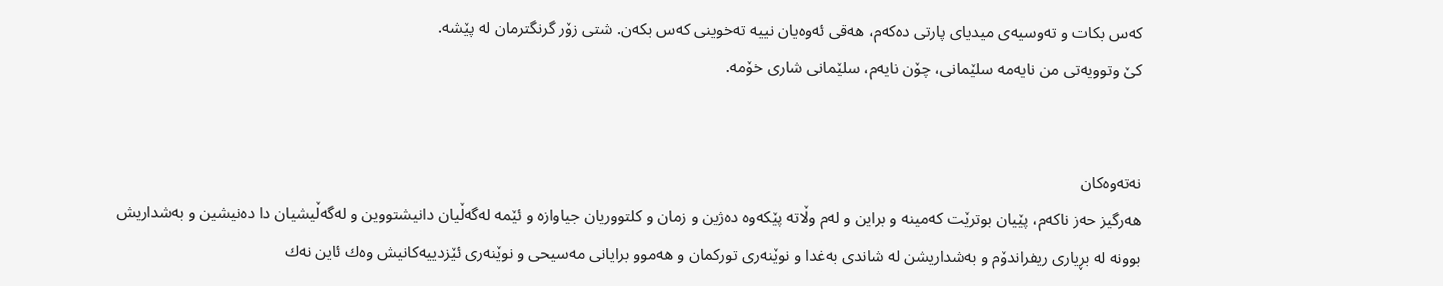كه‌س بكات و ته‌وسیه‌ى میدیاى پارتى ده‌كه‌م، هه‌قى ئه‌وه‌یان نییه‌ ته‌خوینى كه‌س بكه‌ن. شتى زۆر گرنگترمان له‌ پێشه‌.
كێ وتوویه‌تى من نایه‌مه‌ سلێمانى، چۆن نایه‌م، سلێمانى شارى خۆمه‌.


نه‌ته‌وه‌كان
هه‌رگیز حه‌ز ناكه‌م، پێیان بوترێت كه‌مینه‌ و براین و له‌م وڵاته‌ پێكه‌وه‌ ده‌ژین و زمان و كلتووریان جیاوازه‌ و ئێمه‌ له‌گه‌ڵیان دانیشتووین و له‌گه‌ڵیشیان دا ده‌نیشین و به‌شداریش بوونه‌ له‌ بڕیارى ریفراندۆم و به‌شداریشن له‌ شاندى به‌غدا و نوێنه‌رى توركمان و هه‌موو برایانى مه‌سیحى و نوێنه‌رى ئێزدییه‌كانیش وه‌ك ئاین نه‌ك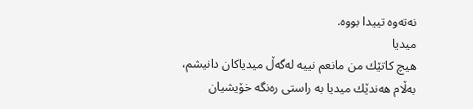نه‌ته‌وه‌ تییدا بووه‌.
میدیا
هیچ كاتێك من مانعم نییه‌ له‌گه‌ڵ میدیاكان دانیشم، به‌ڵام هه‌ندێك میدیا به‌ راستى ره‌نگه‌ خۆیشیان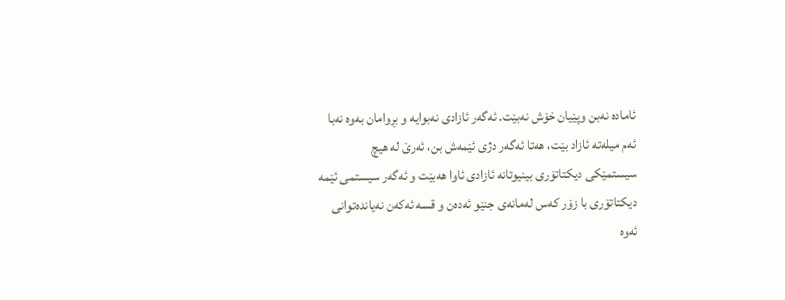ئاماده‌ نه‌بن وپێیان خۆش نه‌بێت. ئه‌گه‌ر ئازادى نه‌بوایه‌ و بڕوامان به‌وه‌ نه‌با ئه‌م میله‌ته‌ ئازاد بێت، هه‌تا ئه‌گه‌ر دژى ئێمه‌ش بن، ئه‌رێ له‌ هیچ سیستمێكى دیكتاتۆرى بینیوتانه‌ ئازادى ئاوا هه‌بێت و ئه‌گه‌ر سیستمى ئێمه‌ دیكتاتۆرى با زۆر كه‌س له‌مانه‌ى جنێو ئه‌ده‌ن و قسه‌ ئه‌كه‌ن نه‌یانده‌توانى ئه‌وه‌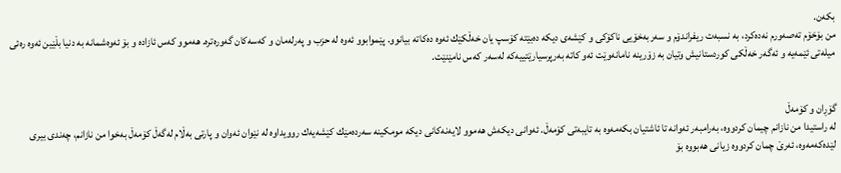بكه‌ن.
من بۆخۆم ته‌صه‌ورم نه‌ده‌كرد، به‌ نسبه‌ت ریفراندۆم و سه‌ربه‌خۆیى ناكۆكى و كێشه‌ى دیكه‌ ده‌بێته‌ كۆسپ یان خه‌ڵكێك ئه‌وه‌ ده‌كاته‌ بیانوو. پێموابوو ئه‌وه‌ له‌ حزب و په‌رله‌مان و كه‌سه‌كان گه‌وره‌تره‌. هه‌موو كه‌س ئازاده‌ و بۆ ئه‌وه‌شمانه‌ به‌ دنیا بڵێین ئه‌وه‌ ره‌ئى میله‌تى ئێمه‌یه‌ و ئه‌گه‌ر خه‌ڵكى كوردستانیش وتیان به‌ زۆرینه‌ نامانه‌وێت ئه‌و كاته‌ به‌رپرسیارێتییه‌كه‌ له‌سه‌ر كه‌س نامێنێت.


گۆڕان و كۆمه‌ڵ
له‌ راستیدا من نازانم چیمان كردووه‌، به‌رامبه‌ر ئه‌وانه‌ تا ئاشتیان بكه‌مه‌وه‌ به‌ تایبه‌تى كۆمه‌ڵ. ئه‌وانى دیكه‌ش هه‌موو لایه‌نه‌كانى دیكه‌ مومكینه‌ سه‌رده‌مێك كێشه‌یه‌ك روویداوه‌ له‌ نێوان ئه‌وان و پارتى به‌ڵام له‌گه‌ڵ كۆمه‌ڵ به‌خوا من نازانم، چه‌ندى بیرى لێده‌كه‌مه‌وه‌، ئه‌رێ چمان كردووه‌ زیانى هه‌بووه‌ بۆ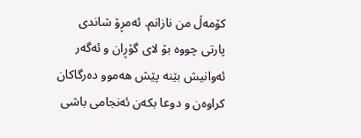كۆمه‌ڵ من نازانم. ئه‌مڕۆ شاندى پارتى چووه‌ بۆ لاى گۆڕان و ئه‌گه‌ر ئه‌وانیش بێنه‌ پێش هه‌موو ده‌رگاكان كراوه‌ن و دوعا بكه‌ن ئه‌نجامى باشى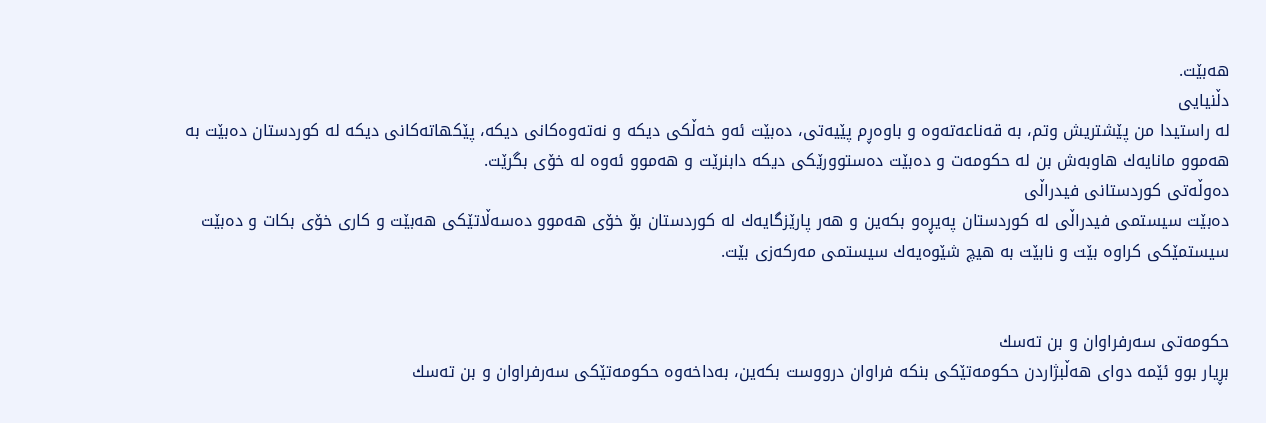هه‌بێت.
دڵنیایى
له‌ راستیدا من پێشتریش وتم، به‌ قه‌ناعه‌ته‌وه‌ و باوه‌ڕم پێیه‌تى، ده‌بێت ئه‌و خه‌ڵكى دیكه‌ و نه‌ته‌وه‌كانى دیكه‌، پێكهاته‌كانى دیكه‌ له‌ كوردستان ده‌بێت به‌ هه‌موو مانایه‌ك هاوبه‌ش بن له‌ حكومه‌ت و ده‌بێت ده‌ستوورێكى دیكه‌ دابنرێت و هه‌موو ئه‌وه‌ له‌ خۆى بگرێت.
ده‌وڵه‌تى كوردستانى فیدراڵى
ده‌بێت سیستمى فیدراڵى له‌ كوردستان په‌یڕه‌و بكه‌ین و هه‌ر پارێزگایه‌ك له‌ كوردستان بۆ خۆى هه‌موو ده‌سه‌ڵاتێكى هه‌بێت و كارى خۆى بكات و ده‌بێت سیستمێكى كراوه‌ بێت و نابێت به‌ هیچ شێوه‌یه‌ك سیستمى مه‌ركه‌زى بێت.


حكومه‌تى سه‌رفراوان و بن ته‌سك
بڕیار بوو ئێمه‌ دواى هه‌ڵبژاردن حكومه‌تێكى بنكه‌ فراوان درووست بكه‌ین، به‌داخه‌وه‌ حكومه‌تێكى سه‌رفراوان و بن ته‌سك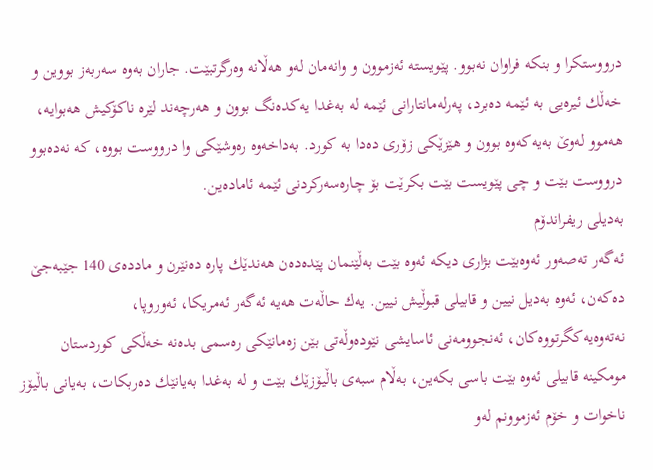درووستكرا و بنكه‌ فراوان نه‌بوو. پێویسته‌ ئه‌زموون و وانه‌مان له‌و هه‌ڵانه‌ وه‌رگرتبێت. جاران به‌وه‌ سه‌ربه‌ز بووین و خه‌ڵك ئیره‌یى به‌ ئێمه‌ ده‌برد، په‌رله‌مانتارانى ئێمه‌ له‌ به‌غدا یه‌كده‌نگ بوون و هه‌رچه‌ند لێره‌ ناكۆكیش هه‌بوایه‌، هه‌موو له‌وێ به‌یه‌كه‌وه‌ بوون و هێزێكى زۆرى ده‌دا به‌ كورد. به‌داخه‌وه‌ ره‌وشێكى وا درووست بووه‌، كه‌ نه‌ده‌بوو درووست بێت و چى پێویست بێت بكرێت بۆ چاره‌سه‌ركردنى ئێمه‌ ئاماده‌ین.
به‌دیلى ریفراندۆم
ئه‌گه‌ر ته‌صه‌ور ئه‌وه‌بێت بژارى دیكه‌ ئه‌وه‌ بێت به‌ڵێنمان پێده‌ده‌ن هه‌ندێك پاره‌ ده‌نێرن و مادده‌ى 140 جێبه‌جێ ده‌كه‌ن، ئه‌وه‌ به‌دیل نیین و قابیلى قبوڵیش نیین. یه‌ك حاڵه‌ت هه‌یه‌ ئه‌گه‌ر ئه‌مریكا، ئه‌وروپا، نه‌ته‌وه‌یه‌كگرتووه‌كان، ئه‌نجوومه‌نى ئاسایشى نێوده‌وڵه‌تى بێن زه‌مانێكى ره‌سمى بده‌نه‌ خه‌ڵكى كوردستان مومكینه‌ قابیلى ئه‌وه‌ بێت باسى بكه‌ین، به‌ڵام سبه‌ى باڵیۆزێك بێت و له‌ به‌غدا به‌یانێك ده‌ربكات، به‌یانى باڵیۆز ناخوات و خۆم ئه‌زموونم له‌و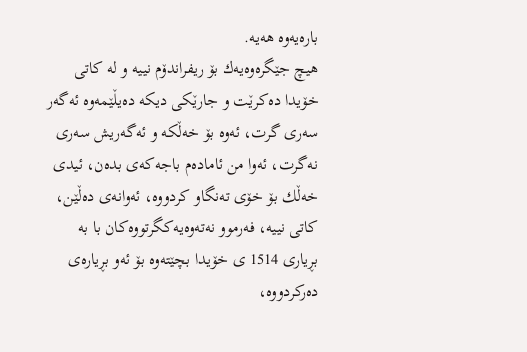باره‌یه‌وه‌ هه‌یه‌.
هیچ جێگره‌وه‌یه‌ك بۆ ریفراندۆم نییه‌ و له‌ كاتى خۆیدا ده‌كرێت و جارێكى دیكه‌ ده‌یڵێمه‌وه‌ ئه‌گه‌ر سه‌رى گرت، ئه‌وه‌ بۆ خه‌ڵكه‌ و ئه‌گه‌ریش سه‌رى نه‌گرت، ئه‌وا من ئاماده‌م باجه‌كه‌ى بده‌ن، ئیدى خه‌ڵك بۆ خۆى ته‌نگاو كردووه‌، ئه‌وانه‌ى ده‌ڵێن، كاتى نییه‌، فه‌رموو نه‌ته‌وه‌یه‌كگرتووه‌كان با به‌ بڕیارى 1514 ى خۆیدا بچێته‌وه‌ بۆ ئه‌و بڕیاره‌ى ده‌ركردووه‌،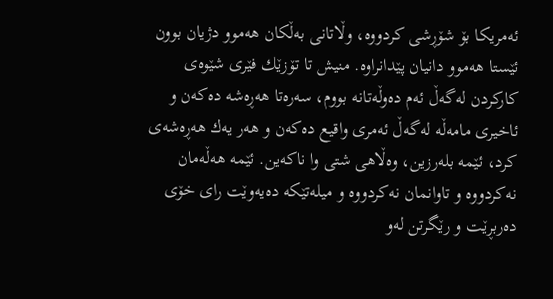ئه‌مریكا بۆ شۆڕشى كردووه‌، وڵاتانى به‌ڵكان هه‌موو دژیان بوون ئێستا هه‌موو دانیان پێدانراوه‌. منیش تا تۆزێك فێرى شێوه‌ى كاركردن له‌گه‌ڵ ئه‌م ده‌وڵه‌تانه‌ بووم، سه‌ره‌تا هه‌ڕه‌شه‌ ده‌كه‌ن و ئاخیرى مامه‌ڵه‌ له‌گه‌ڵ ئه‌مرى واقیع ده‌كه‌ن و هه‌ر یه‌ك هه‌ڕه‌شه‌ى كرد، ئێمه‌ بله‌رزین، وه‌ڵاهى شتى وا ناكه‌ین. ئێمه‌ هه‌ڵه‌مان نه‌كردووه‌ و تاوانمان نه‌كردووه‌ و میله‌تێكه‌ ده‌یه‌وێت راى خۆى ده‌ربڕێت و رێگرتن له‌و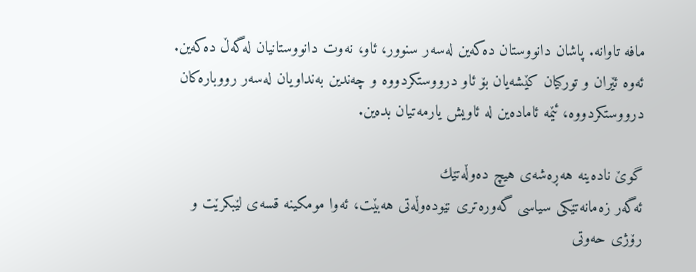مافه‌ تاوانه‌. پاشان دانووستان ده‌كه‌ین له‌سه‌ر سنوور، ئاو، نه‌وت دانووستانیان له‌گه‌ڵ ده‌كه‌ین. ئه‌وه‌ ئێران و توركیان كێشه‌یان بۆ ئاو درووستكردووه‌ و چه‌ندین به‌نداویان له‌سه‌ر رووباره‌كان درووستكردووه‌، ئێمه‌ ئاماده‌ین له‌ ئاویش یارمه‌تیان بده‌ین.

گوێ ناده‌ینه‌ هه‌ڕه‌شه‌ى هیچ ده‌وڵه‌تێك
ئه‌گه‌ر زه‌مانه‌تێكى سیاسى گه‌وره‌ترى نێوده‌وڵه‌تى هه‌بێت، ئه‌وا مومكینه‌ قسه‌ى لێبكرێت و رۆژى حه‌وتى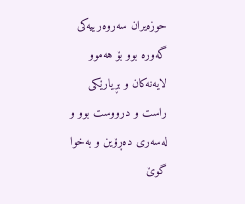حوزه‌یران سه‌روه‌رییه‌كى گه‌وره‌ بوو بۆ هه‌موو لایه‌نه‌كان و بڕیارێكى راست و درووست بوو و له‌سه‌رى ده‌ڕۆین و به‌خوا گوێ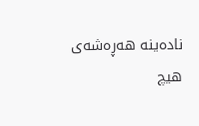ناده‌ینه‌ هه‌ڕه‌شه‌ى هیچ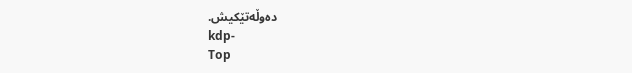ده‌وڵه‌تێكیش.
kdp-
Top